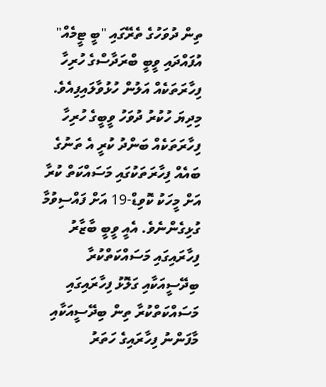ތިން ދުވަހުގެ ތެރޭގައި "ބީ ޓީމެއް" އުފައްދައި ވީބީ ބްރަދާސްގެ ހުރިހާ ފިހާރަތަކެއް އަލުން ހުޅުވާލައިފިއެވެ.
މިދިޔަ ހުކުރު ދުވަހު ވީބީގެ ހުރިހާ ފިހާރަތަކެއް ބަންދު ކުރީ އެ ތަނުގެ ބައެއް ފިހާރަތަކުގައި މަސައްކަތް ކުރާ އަށް މީހަކު ކޮވިޑް-19 އަށް ފައްސިވުމާ ގުޅިގެންނެވެ. އެއީ ވީބީ ބާޒާރު ފިހާރައިގައި މަސައްކަތްކުރާ ބިދޭސީއަކާއި ގަލޮޅު ފިހާރައިގައި މަސައްކަތްކުރާ ތިން ބިދޭސީއަކާއި މާފަންނު ފިހާރައިގެ ހަތަރު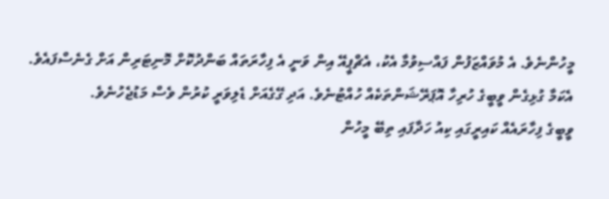މީހުންނެވެ. އެ މުވައްޒަފުން ފައްސިވުމާ އެކު، އެޗްޕީއޭ އިން ވަނީ އެ ފިހާރަތައް ބަންދުކޮށް މޮނިޓަރިން އަށް ގެނެސްފައެވެ.
އެކަމާ ގުޅިގެން ވީބީގެ ހުރިހާ އޮޕަރޭޝަންތަކެއް ހުއްޓުނެވެ. އަދި ގޭގެއަށް ޑެލިވަރީ ކުރުން ވެސް މަޑުޖެހުނެވެ.
ވީބީގެ ފިހާރައެއް ކައިރީގައި ކިއު ހަދާފައި ތިބޭ މީހުން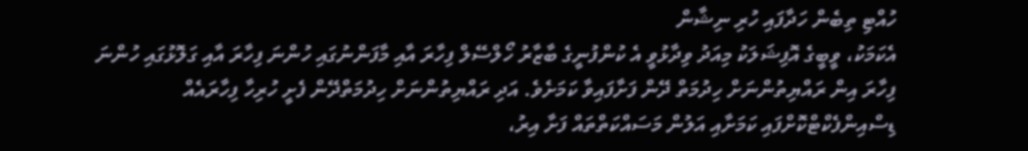ހުއްޓި ތިބެން ހަދާފައި ހުރި ނިޝާން
އެކަމަކު، ވީބީގެ އޮފިޝަލަކު މިއަދު ވިދާޅުވީ އެ ކުންފުނީގެ ބާޒާރު ހޯލްސޭލް ފިހާރަ އާއި މާފަންނުގައި ހުންނަ ފިހާރަ އާއި ގަލޮޅުގައި ހުންނަ ފިހާރަ އިން ރައްޔިތުންނަށް ހިދުމަތް ދޭން ފަށާފައިވާ ކަމަށެވެ. އަދި ރައްޔިތުންނަށް ހިދުމަތްދޭން ފެށީ ހުރިހާ ފިހާރައެއް ޑިސްއިންފެކްޓްކޮށްފައި ކަމަށާއި އަލުން މަސައްކަތްތައް ފަށާ އިރު،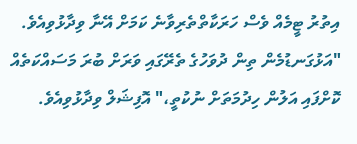އިތުރު ޓީމެއް ވެސް ހަރަކާތްތެރިވާނެ ކަމަށް އޭނާ ވިދާޅުވިއެވެ.
"އަޅުގަނޑުމެން ތިން ދުވަހުގެ ތެރޭގައި ވަރަށް ބުރަ މަސައްކަތެއް ކޮށްފައި އަލުން ހިދުމަތަށް ނުކުތީ،" އޮފިޝަލް ވިދާޅުވިއެވެ.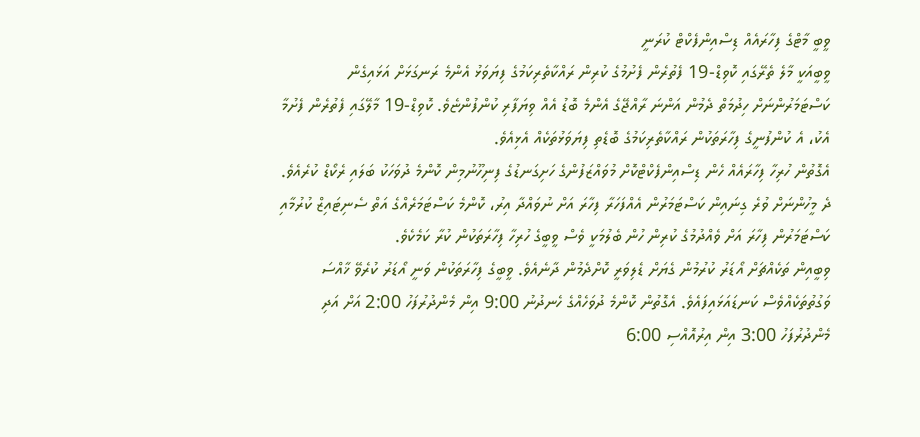ވީބީ މާޓްގެ ފިހާރައެއް ޑިސްއިންފެކްޓް ކުރަނީ
ވީބީއަކީ މާލެ ތެރޭގައި ކޮވިޑް-19 ފެތުރެން ފެށުމުގެ ކުރިން ރައްކާތެރިކަމުގެ ފިޔަވަޅު އެންމެ ރަނގަޅަށް އަޅައިގެން ކަސްޓަމަރުންނަށް ހިދުމަތް ދެމުން އަންނަ ރާއްޖޭގެ އެންމެ ބޮޑު އެއް ވިޔަފާރި ކުންފުންޏެވެ. ކޮވިޑް-19 މާލޭގައި ފެތުރެން ފެށުމާ އެކު، އެ ކުންފުނީގެ ފިހާރަތަކުން ރައްކާތެރިކަމުގެ ބޮޑެތި ފިޔަވަޅުތަކެއް އެޅިއެވެ.
އެގޮތުން ހުރިހާ ފިހާރައެއް ހެން ޑިސްއިންފެކްޓްކޮށް މުވައްޒަފުންގެ ހަށިގަނޑުގެ ފިނިހޫނުމިން ކޮންމެ ދުވަހަކު ބަލައި ރެކޯޑް ކުރެއެވެ. ދެ މީހުންނަށް ވުރެ ގިނައިން ކަސްޓަމަރުން އެއްފަހަރާ ފިހާރަ އަށް ނުވައްދާ އިރު، ކޮންމެ ކަސްޓަމަރެއްގެ އަތް ސެނިޓައިޒް ކުރުމާއި ކަސްޓަމަރުން ފިހާރަ އަށް ވެއްދުމުގެ ކުރިން ހުން ބެލުމަކީ ވެސް ވީބީގެ ހުރިހާ ފިހާރަތަކުން ކުރާ ކަމެކެވެ.
ވިބީއިން ތަކެއްޗަށް އޯޑަރު ކުރުމުން ގެޔަށް ޑެލިވަރީ ކޮށްދެމުން ދާނެއެވެ. ވީބީގެ ފިހާރަތަކުން ވަނީ އޯޑަރު ކުރެވޭ ޚާއްސަ ވަގުތުތަކެއްވެސް ކަނޑައަޅައިފައެވެ. އެގޮތުން ކޮންމެ ދުވަހެއްގެ ހެނދުނު 9:00 އިން މެންދުރުފަހު 2:00 އަށް އަދި މެންދުރުފަހު 3:00 އިން އިރުއޮއްސި 6:00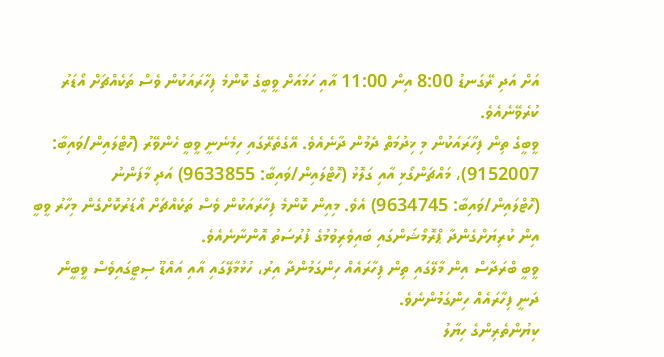އަށް އަދި ރޭގަނޑު 8:00 އިން 11:00 އާއި ހަމައަށް ވީބީގެ ކޮންމެ ފިހާރައަކުން ވެސް ތަކެއްޗަށް އޯޑަރު ކުރެވޭނެއެވެ.
ވީބީގެ ތިން ފިހާރައަކުން މި ޚިދުމަތް ދެމުން ދާނެއެވެ. އޭގެތެރޭގައި ހިމެނެނީ ވީބީ ހެންވޭރު (ހޮޓްލައިން/ވައިބާ: 9152007)، މައްޗަންގޯޅި އާއި ގަލޮޅު (ހޮޓްލައިން/ވައިބާ: 9633855) އަދި މާފަންނު (ހޮޓްލައިން/ވައިބާ: 9634745) އެވެ. މިއިން ކޮންމެ ފިހާރައަކުން ވެސް ތަކެއްޗަށް އޯޑަރުކޮށްގެން މިހާރު ވީބީ އިން ކުރިޔަށްގެންދާ ޕްރޮމޯޝަންގައި ބައިވެރިވުމުގެ ފުރުސަތު އޮންނާނެއެވެ.
ވީބީ ބްރަދާސް އިން މާލޭގައި ތިން ފިހާރައެއް ހިންގަމުންދާ އިރު، ހުޅުމާލޭގައި އާއި އައްޑޫ ސިޓީގައިވެސް ވީބީން ދަނީ ފިހާރައެއް ހިންގަމުންނެވެ.
ކިޔުންތެރިންގެ ހިޔާލު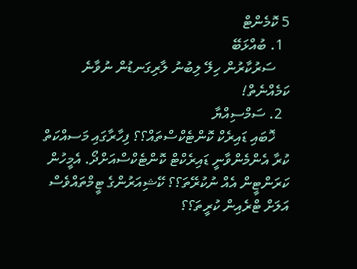5 ކޮމެންޓް
  1. ބުއްޅަބޭ
    ސަރުކާރުން ހިލޭ ލިބުނު ލާރިގަނޑުން ނުވާނެ ކަމެއްނެތް!
  2. ސަމްސިއްޔާ
    ޚޮބައި ޑައިރެކް ކޮންޓެކްސްތައް؟؟ ފިހާރާގައި މަސއްކަތް ކުރާ އެންމެންވާނީ ޑައިރެކްޓް ކޮންޓެކްސްއަށްދޯ. އެމީހުން ކަރަންޓީން އެއް ނުކުރޭތަ؟؟ ކޭޝިއަރުންގެ ޓީމްތައްވެސް އަލަށް ޓްރެއިން ކުރީތަ؟؟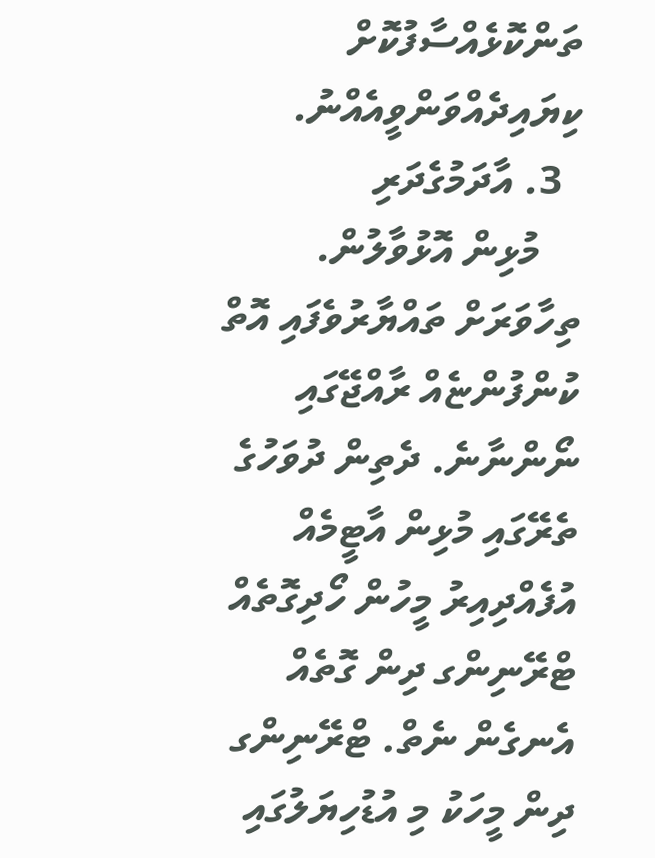ތަންކޮޅެއްސާފުކޮށް ކިޔައިދެއްވަންވީއެއްނު.
  3. އާދަމުގެދަރި
    މުޅިން އޮޅުވާލުން. ތިހާވަރަށް ތައްޔާރުވެފައި އޮތް ކުންފުންޏެއް ރާއްޖޭގައި ނޯންނާނެ. ދެތިން ދުވަހުގެ ތެރޭގައި މުޅިން އާޓީމެއް އުފެއްދިއިރު މީހުން ހޯދިގޮތެއް ޓްރޭނިންގ ދިން ގޮތެއް އެނގެން ނެތް. ޓްރޭނިންގ ދިން މީހަކު މި އުޑުހިޔަލުގައި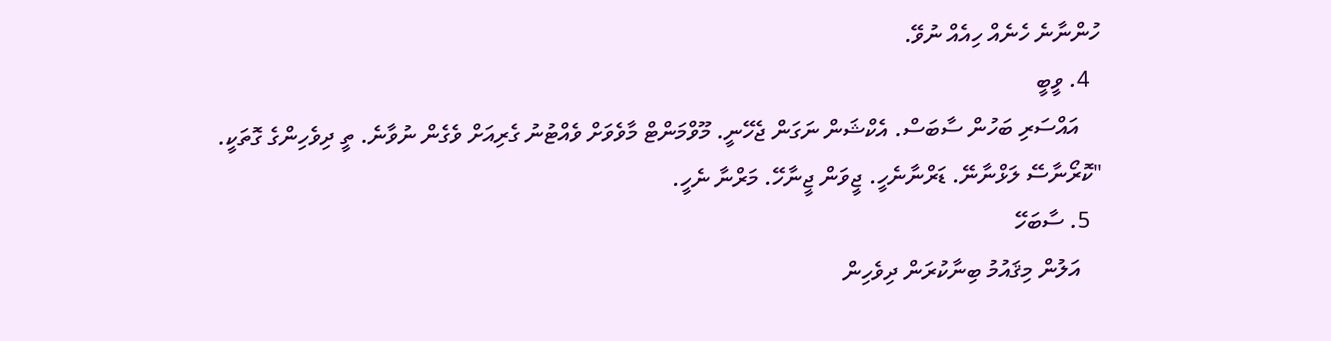ހުންނާނެ ހެނެއް ހިއެއް ނުވޭ.
  4. ވީބީ
    އައްސަރި ބަހުން ސާބަސް. އެކްޝަން ނަގަން ޖެހޭނީ. މޫވްމަންޓް މާވެވަށް ވެއްޓުނު ގެރިއަށް ވެގެން ނުވާނެ. ތީ ދިވެހިންގެ ގޮތަކީ. "ކޮރޯނާސޭ ލަޅްނާނޭ. ޑަރްނާނެހީ. ޖީވަން ޖީނާހޭ. މަރްނާ ނެހީ.
  5. ސާބަހޭ
    އަލުން މިޤައުމު ބިނާކުރަން ދިވެހިން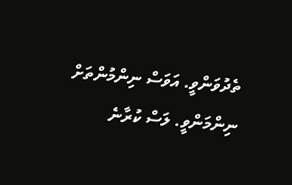ތެދުވަންވީ. އަވަސް ނިންމުންތަށް ނިންމަންވީ. ލަސް ކުރާނެ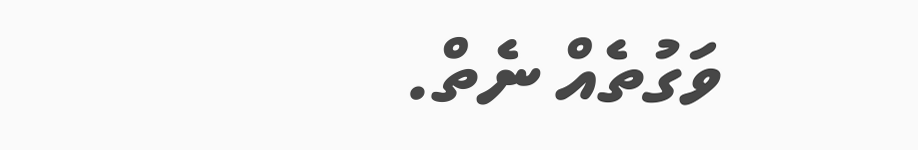ވަގުތެއް ނެތް.